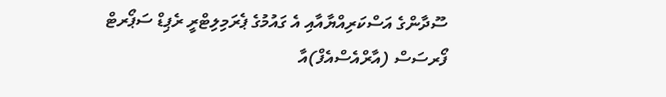ސޫދާންގެ އަސްކަރިއްޔާއާއި އެ ގައުމުގެ ޕެރަމިލިޓްރީ ރެޕިޑް ސަޕޯރޓް ފޯރސަސް (އާރްއެސްއެފް)އާ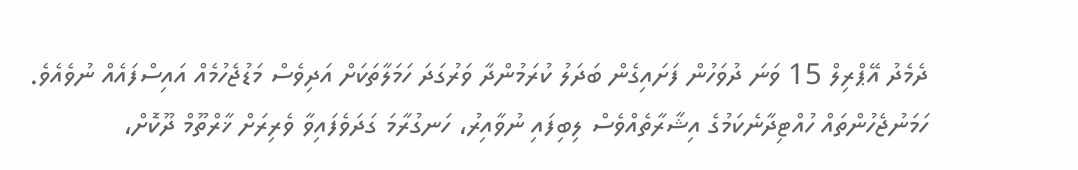ދެމެދު އޭޕްރިލް 15 ވަނަ ދުވަހުން ފަށައިގެން ބަދަލު ކުރަމުންދާ ވަރުގަދަ ހަމަލާތަކަށް އަދިވެސް މަޑުޖެހުމެއް އައިސްފައެއް ނުވެއެވެ. ހަމަނުޖެހުންތައް ހުއްޓިދާނެކަމުގެ އިޝާރާތެއްވެސް ލިބިފައި ނުވާއިރު، ހަނގުރާމަ ގަދަވެފައިވާ ވެރިރަށް ޚާރްތޫމް ދޫކޮށް،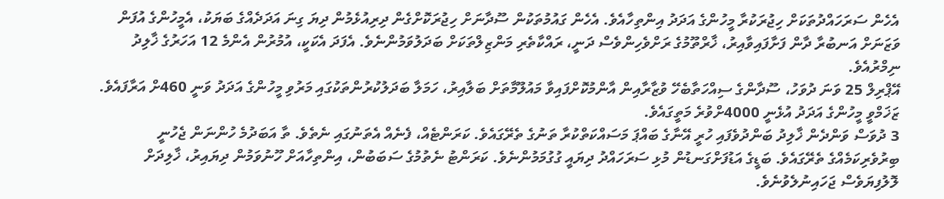އެހެން ސަރަހައްދުތަކަށް ހިޖުރަކުރާ މީހުންގެ އަދަދު އިންތިހާއެވެ. އެހެން ގައުމުތަކުން ސޫދާނަށް ހިޖުރަކޮށްގެން ދިރިއުޅެމުން ދިޔަ ގިނަ އަދަދެއްގެ ބަޔަކު، އެމީހުންގެ އުފަން ވަޒަނަށް އަނބުރާ ދާން ފަށާފައިވާއިރު، ޚާރްތޫމުގެ ރަށްވެހިންވެސް ދަނީ، ރައްކާތެރި މަންޒިލްތަކަށް ބަދަލުވަމުންނެވެ. އެފަދަ އެކަކީ، އުމުރުން އެންމެ 12 އަހަރުގެ ޚާލިދު ނިމްރުއެވެ.
އޭޕްރިލް 25 ވަނަ ދުވަހު، ސޫދާންގެ ސިއްހަތާބެހޭ ވުޒާރާއިން އާންމުކޮށްފައިވާ މައުލޫމާތަށް ބަލާއިރު، ހަމަލާ ބަދަލުކުރުންތަކުގައި މަރުވި މީހުންގެ އަދަދު ވަނީ 460ށް އަރާފައެވެ. ޒަޚަމްވީ މީހުންގެ އަދަދު އުޅެނީ 4000ށްވުރެ މަތީގައެވެ.
3 ދުވަސް ވަންދެން ޚާލިދު ބަންދުވެފައި ހުރީ އޭނާގެ ބައްޕަ މަސައްކަތްކުރާ ތަނުގެ ތެރޭގައެވެ. ކަރަންޓެއް، ފެނެއް އެތަނުގައި ނެތެވެ. ތާ އަބަދުމެ ހުންނަން ޖެހުނީ ބިރުވެރިކަމެއްގެ ތެރޭގައެވެ. ބަޑީގެ އަޑުފަށްގަނޑުން މުޅި ސަރަހައްދު ދިޔައީ ގުގުމަމުންނެވެ. ކަރަންޓު ނެތުމުގެ ސަބަބުން، އިންތިހާއަށް ހޫނުވަމުން ދިޔައިރު، ޚާލިދަށް ލޮލުފިޔަވެސް ޖަހައިނުލެވުނެވެ.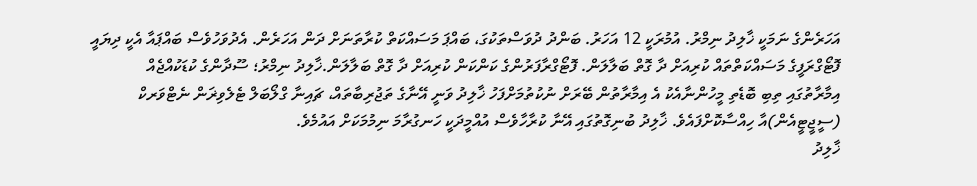އަހަރެންގެ ނަމަކީ ޚާލިދު ނިމްރު. އުމުރަކީ 12 އަހަރު. ބަންދު ދުވަސްތަކުގަ، ބައްޕަ މަސައްކަތް ކުރާތަނަށް ދަން އަހަރެން. އެދުވަހުވެސް ބައްޕައާ އެކީ ދިޔައީ ފޮޓޯގްރަފީގެ މަސައްކަތްތައް ކުރިއަށް ދާ ގޮތް ބަލާލަން. ފޮޓޯގްރާފަރުންގެ ކަންކަން ކުރިއަށް ދާ ގޮތް ބަލާލަން.ޚާލިދު ނިމްރު؛ ސޫދާންގެ ކުޑަކުއްޖެއް
އިމާރާތުގައި ތިބި ބޮޑެތި މީހުންނާއެކު އެ އިމާރާތުން ބޭރަށް ނުކުތުމަށްފަހު ޚާލިދު ވަނީ އޭނާގެ ތަޖުރިބާތައް، ޗައިނާ ގްލޯބަލް ޓެލެވިޜަން ނެޓްވަރކް (ސީޖީޓީއެން)އާ ހިއްސާކޮށްފައެވެ. ޚާލިދު ބުނިގޮތުގައި އޭނާ ކުރާހާވެސް އުއްމީދަކީ ހަނގުރާމަ ނިމުމަކަށް އައުމެވެ.
ޚާލިދު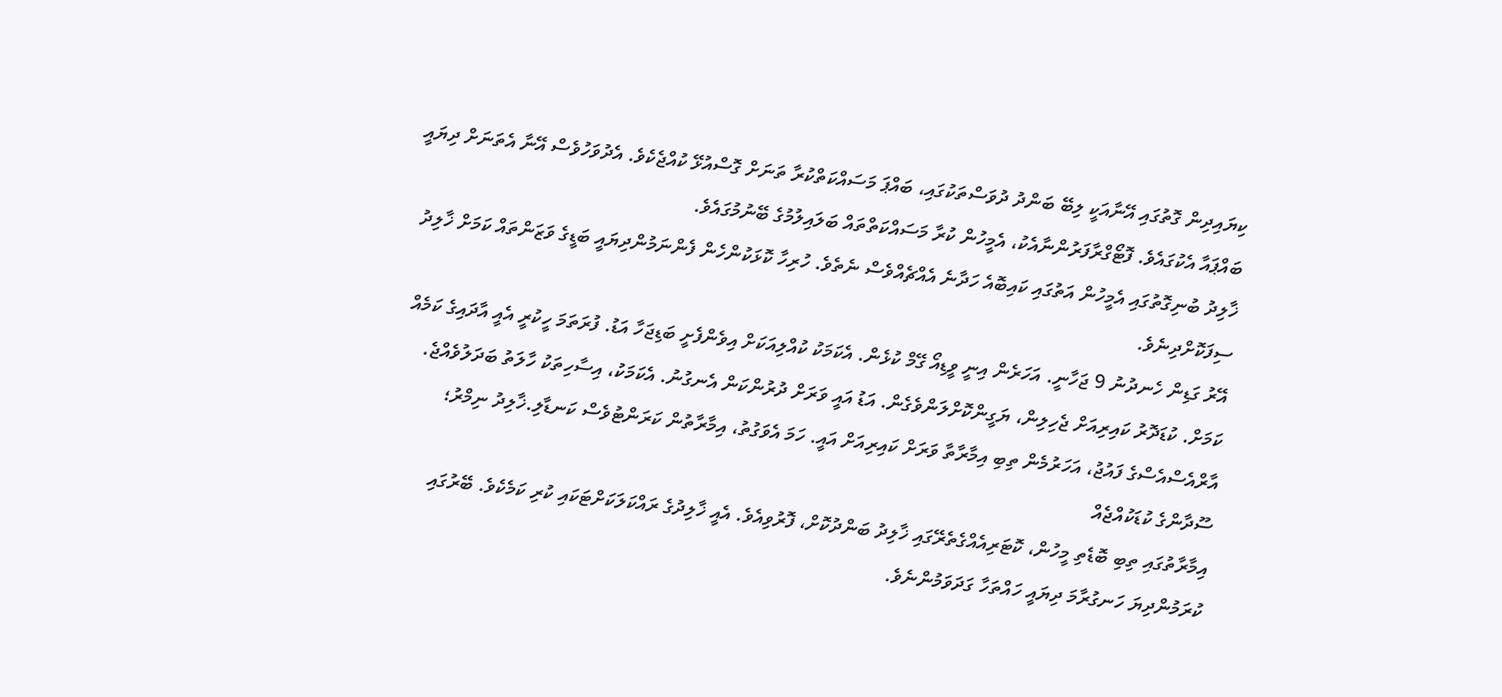ކިޔައިދިން ގޮތުގައި އޭނާއަކީ ލިބޭ ބަންދު ދުވަސްތަކުގައި، ބައްޕަ މަސައްކަތްކުރާ ތަނަށް ގޮސްއުޅޭ ކުއްޖެކެވެ. އެދުވަހުވެސް އޭނާ އެތަނަށް ދިޔައީ ބައްޕައާ އެކުގައެވެ. ފޮޓޯގްރާފަރުންނާއެކު، އެމީހުން ކުރާ މަސައްކަތްތައް ބަލައިލުމުގެ ބޭނުމުގައެވެ.
ޚާލިދު ބުނިގޮތުގައި އެމީހުން އަތުގައި ކައިބޮއެ ހަދާނެ އެއްޗެއްވެސް ނެތެވެ. ހުރިހާ ކޮޅަކުންހެން ފެންނަމުންދިޔައީ ބަޑީގެ ވަޒަންތައް ކަމަށް ޚާލިދު ސިފަކޮށްދިނެވެ.
އޭރު ގަޑިން ހެނދުނު 9 ޖަހާނީ. އަހަރެން އިނީ ވީޑިއޯ ގޭމް ކުޅެން. އެކަމަކު ކުއްލިއަކަށް އިވެންފެށީ ބަޑިޖަހާ އަޑު. ފުރަތަމަ ހީކުރީ އެއީ އާދައިގެ ކަމެއް ކަމަށް. ކުޑަދޮރު ކައިރިއަށް ޖެހިލިން، ޔަގީންކޮށްލަންވެގެން. އަޑު އައީ ވަރަށް ދުރުންކަން އެނގުނު. އެކަމަކު، އިސާހިތަކު ހާލަތު ބަދަލުވެއްޖެ. އާރްއެސްއެސްގެ ފައުޖު، އަހަރުމެން ތިބި އިމާރާތާ ވަރަށް ކައިރިއަށް އައީ. ހަމަ އެވަގުތު، އިމާރާތުން ކަރަންޓުވެސް ކަނޑާލި.ޚާލިދު ނިމްރު؛ ސޫދާންގެ ކުޑަކުއްޖެއް
އިމާރާތުގައި ތިބި ބޮޑެތި މީހުން، ކޮޓަރިއެއްގެތެރޭގައި ޚާލިދު ބަންދުކޮށް، ފޮރުވިއެވެ. އެއީ ޚާލިދުގެ ރައްކަލަކަށްޓަކައި ކުރި ކަމެކެވެ. ބޭރުގައި ކުރަމުންދިޔަ ހަނގުރާމަ ދިޔައީ ހައްތަހާ ގަދަވަމުންނެވެ.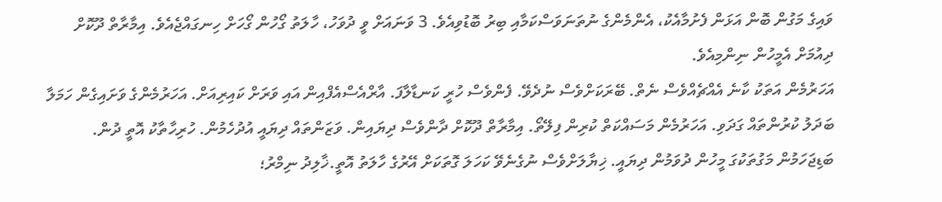ވައިގެ މަގުން ބޮން އަޅަން ފެށުމާއެކު، އެންމެންގެ ނުތަނަވަސްކަމާއި ބިރު ބޮޑުވިއެވެ. 3 ވަނައަށް ވީ ދުވަހު، ހާލަތު ގޯހުން ގޯހަށް ހިނގައްޖެއެވެ. އިމާރާތް ދޫކޮށް ދިއުމަށް އެމީހުން ނިންމިއެވެ.
އަހަރުމެން އަތަކު ކާނެ އެއްޗެއްވެސް ނެތް. ބޭރަކަށްވެސް ނުދެވޭ. ފެންވެސް ހުރީ ކަނޑާލާފަ. އާރްއެސްއެފްއިން އައި ވަރަށް ކައިރިއަށް. އަހަރުމެންގެ ވަށައިގެން ހަމަލާ ބަދަލު ކުރުންތައް ގަދަވި. އަހަރުމެން މަސައްކަތް ކުރިން ފިލޭތޯ. އިމާރާތް ދޫކޮށް ދާންވެސް ދިޔައިން. ވަޒަންތައް ދިޔައީ އުދުހެމުން. ހުރިހާތާކު އޮތީ ދުން. ބަޑިޖަހަމުން މަގުތަކުގަ މީހުން ދުވަމުން ދިޔައީ. ޚިޔާލަށްވެސް ނުގެނެވޭ ކަހަލަ ގޮތަކަށް އޭރުގެ ހާލަތު އޮތީ.ޚާލިދު ނިމްރު؛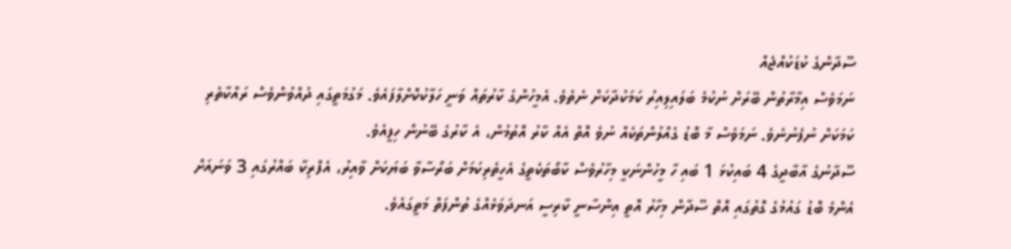ސޫދާންގެ ކުޑަކުއްޖެއް
ނަމަވެސް އިމާރާތުން ބޭރަށް ނުކުމެ ބަލައިލިއިރު ކަމަކުދާކަށް ނެތެވެ. އެމީހުންގެ ކާރުތައް ވަނީ ހަލާކުކޮށްލާފައެވެ. މަގުމަތީގައި ދުއްވުންވެސް ރައްކާތެރި ކަމަކަށް ނުފެނުނެވެ. ނަމަވެސް މާ ބޮޑު ގެއްލުންތަކެއް ނުވެ އޮތް އެއް ކާރު އޮތުމުން، އެ ކާރުގެ ބޭނުން ހިފީއެވެ.
ސޫދާނުގެ އާބާދީގެ 4 ބައިކުޅަ 1 ބައި ހާ މީހުންނަކީ މިހާރުވެސް ކާބޯތަކެތީގެ އެހީތެރިކަމަށް ބަރޯސާވާ ބަޔަކަށް ވާއިރު، އެފްރިކާ ބައްރުގައި 3 ވަނައަށް އެންމެ ބޮޑު ގައުމުގެ ގޮތުގައި އޮތް ސޫދާން މިހާރު އޮތީ އިންސާނީ ކާރިސީ އަނދަވަޅެއްގެ ތުންފަތް މަތީގައެވެ.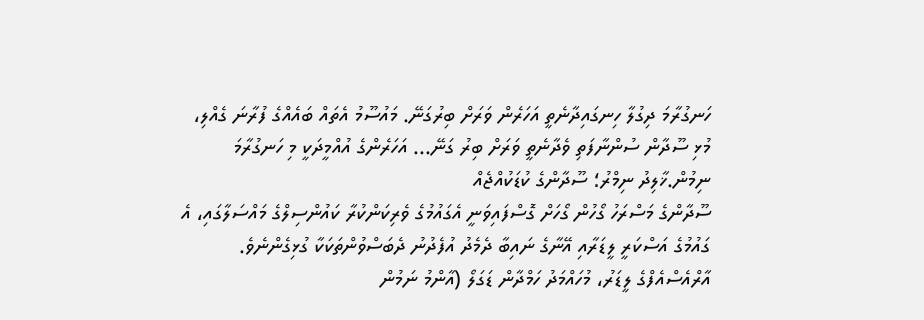ހަނގުރާމަ ދިގުލާ ހިނގައިދާނެތީ އަހަރެން ވަރަށް ބިރުގަނޭ. މައުސޫމު އެތައް ބައެއްގެ ފުރާނަ ގެއްލި، މުޅި ސޫދާން ސުންނާފަތި ވެދާނެތީ ވަރަށް ބިރު ގަނޭ... އަހަރެންގެ އުއްމީދަކީ މި ހަނގުރާމަ ނިމުން.ޚާލިދު ނިމްރު؛ ސޫދާންގެ ކުޑަކުއްޖެއް
ސޫދާންގެ މަސްރަހު ގޯހުން ގޯހަށް ގޮސްފައިވަނީ އެގައުމުގެ ވެރިކަންކުރާ ކައުންސިލްގެ މައްސަލާގައި، އެ ގައުމުގެ އަސްކަރީ ލީޑަރާއި އޭނާގެ ނައިބާ ދެމެދު އުފެދުނު ދެބަސްވުންތަކަކާ ގުޅިގެންނެވެ. އާރްއެސްއެފްގެ ލީޑަރު، މުހައްމަދު ހަމްދާން ޑަގަލޯ (އާންމު ނަމުން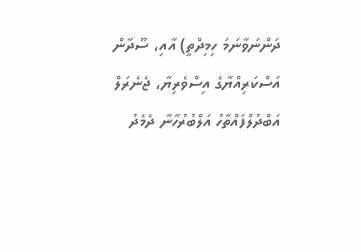ދަންނަވާނަމަ ހިމިދްތީ) އާއި، ސޫދާން އަސްކަރިއްޔާގެ އިސްވެރިޔާ، ޖެނެރަލް އަބްދުލްފައްތާހު އަލްބުރުހާނާ ދެމެދު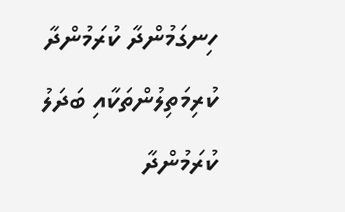ހިނގަމުންދާ ކުރަމުންދާ ކުރިމަތިލުންތަކާއި ބަދަލު ކުރަމުންދާ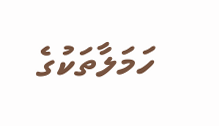ހަމަލާތަކުގެ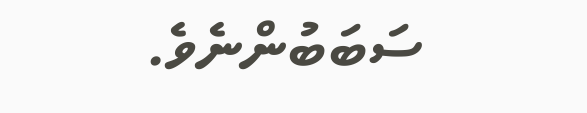ސަބަބުންނެވެ.